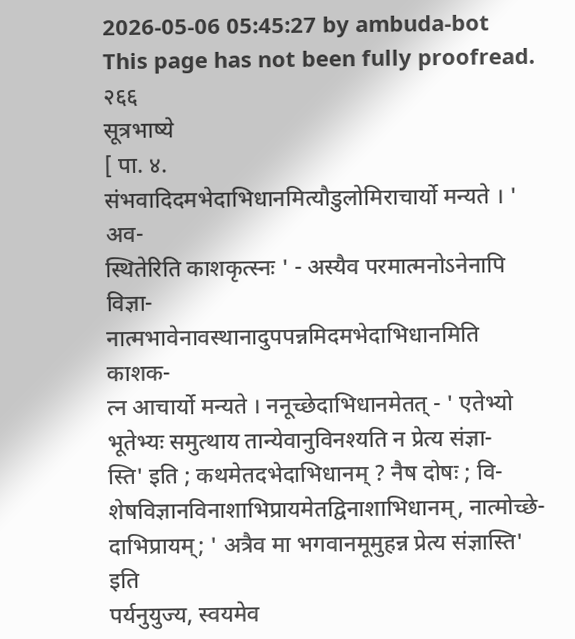2026-05-06 05:45:27 by ambuda-bot
This page has not been fully proofread.
२६६
सूत्रभाष्ये
[ पा. ४.
संभवादिदमभेदाभिधानमित्यौडुलोमिराचार्यो मन्यते । ' अव-
स्थितेरिति काशकृत्स्नः ' - अस्यैव परमात्मनोऽनेनापि विज्ञा-
नात्मभावेनावस्थानादुपपन्नमिदमभेदाभिधानमिति काशक-
त्न आचार्यो मन्यते । ननूच्छेदाभिधानमेतत् - ' एतेभ्यो
भूतेभ्यः समुत्थाय तान्येवानुविनश्यति न प्रेत्य संज्ञा-
स्ति' इति ; कथमेतदभेदाभिधानम् ? नैष दोषः ; वि-
शेषविज्ञानविनाशाभिप्रायमेतद्विनाशाभिधानम्, नात्मोच्छे-
दाभिप्रायम्; ' अत्रैव मा भगवानमूमुहन्न प्रेत्य संज्ञास्ति' इति
पर्यनुयुज्य, स्वयमेव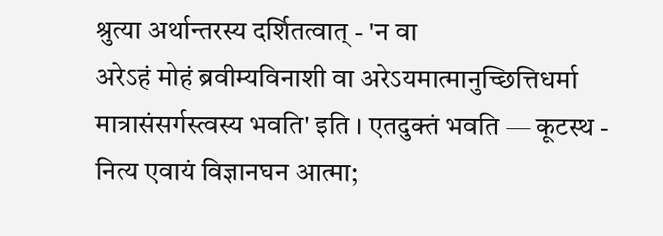श्रुत्या अर्थान्तरस्य दर्शितत्वात् - 'न वा
अरेऽहं मोहं ब्रवीम्यविनाशी वा अरेऽयमात्मानुच्छित्तिधर्मा
मात्रासंसर्गस्त्वस्य भवति' इति । एतदुक्तं भवति — कूटस्थ -
नित्य एवायं विज्ञानघन आत्मा;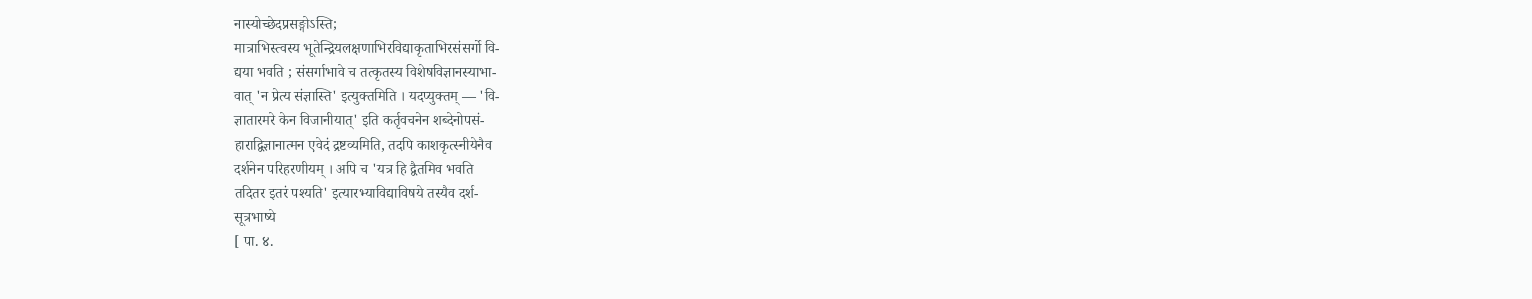नास्योच्छेदप्रसङ्गोऽस्ति;
मात्राभिस्त्वस्य भूतेन्द्रियलक्षणाभिरविद्याकृताभिरसंसर्गो वि-
द्यया भवति ; संसर्गाभावे च तत्कृतस्य विशेषविज्ञानस्याभा-
वात् 'न प्रेत्य संज्ञास्ति' इत्युक्तमिति । यदप्युक्तम् — 'वि-
ज्ञातारमरे केन विजानीयात्' इति कर्तृवचनेन शब्देनोपसं-
हाराद्विज्ञानात्मन एवेदं द्रष्टव्यमिति, तदपि काशकृत्स्नीयेनैव
दर्शनेन परिहरणीयम् । अपि च 'यत्र हि द्वैतमिव भवति
तदितर इतरं पश्यति' इत्यारभ्याविद्याविषये तस्यैव दर्श-
सूत्रभाष्ये
[ पा. ४.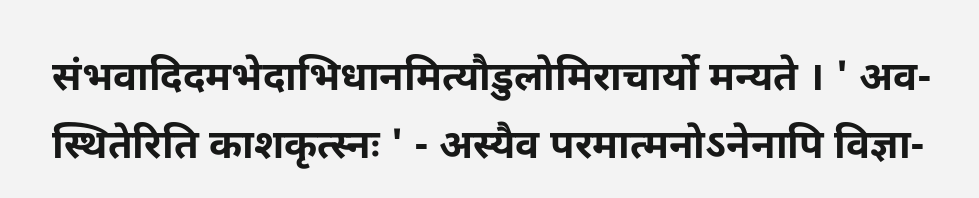संभवादिदमभेदाभिधानमित्यौडुलोमिराचार्यो मन्यते । ' अव-
स्थितेरिति काशकृत्स्नः ' - अस्यैव परमात्मनोऽनेनापि विज्ञा-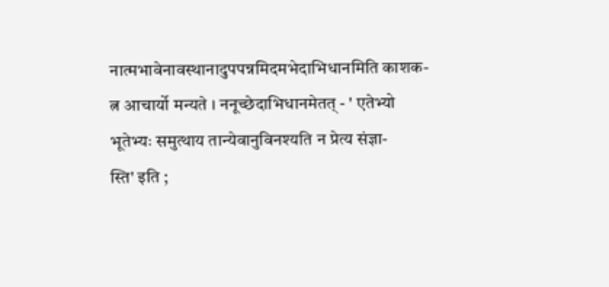नात्मभावेनावस्थानादुपपन्नमिदमभेदाभिधानमिति काशक-
त्न आचार्यो मन्यते । ननूच्छेदाभिधानमेतत् - ' एतेभ्यो
भूतेभ्यः समुत्थाय तान्येवानुविनश्यति न प्रेत्य संज्ञा-
स्ति' इति ;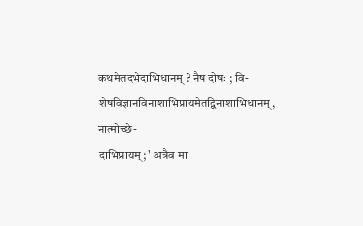कथमेतदभेदाभिधानम् ? नैष दोषः ; वि-
शेषविज्ञानविनाशाभिप्रायमेतद्विनाशाभिधानम्, नात्मोच्छे-
दाभिप्रायम्; ' अत्रैव मा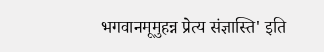भगवानमूमुहन्न प्रेत्य संज्ञास्ति' इति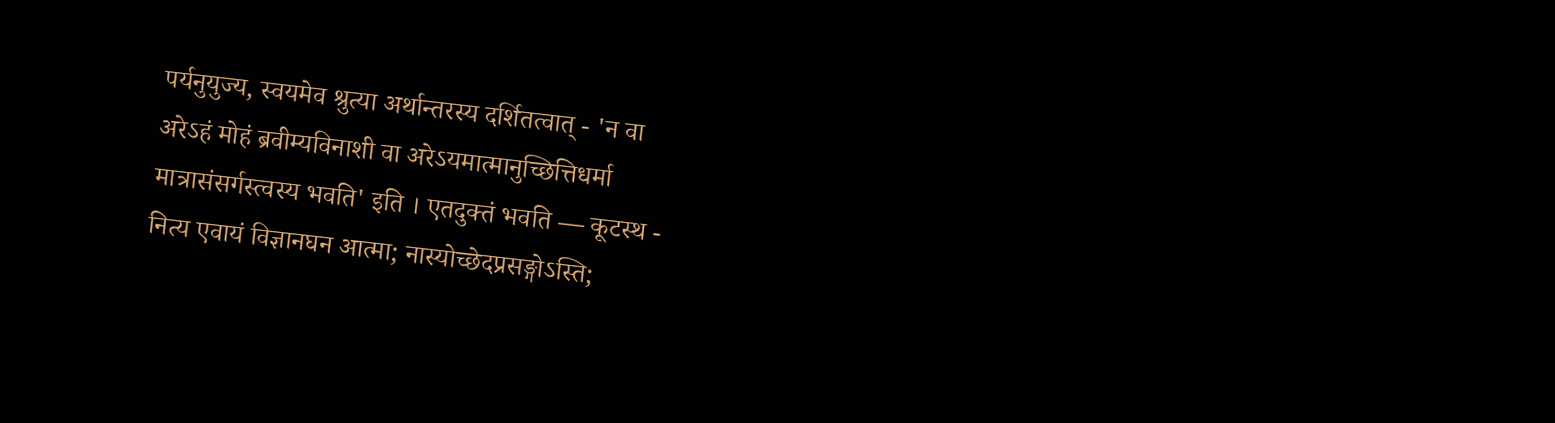पर्यनुयुज्य, स्वयमेव श्रुत्या अर्थान्तरस्य दर्शितत्वात् - 'न वा
अरेऽहं मोहं ब्रवीम्यविनाशी वा अरेऽयमात्मानुच्छित्तिधर्मा
मात्रासंसर्गस्त्वस्य भवति' इति । एतदुक्तं भवति — कूटस्थ -
नित्य एवायं विज्ञानघन आत्मा; नास्योच्छेदप्रसङ्गोऽस्ति;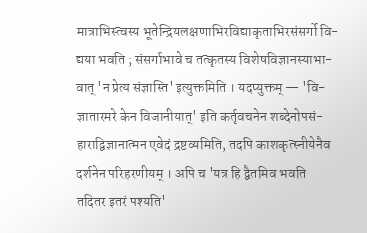मात्राभिस्त्वस्य भूतेन्द्रियलक्षणाभिरविद्याकृताभिरसंसर्गो वि-
द्यया भवति ; संसर्गाभावे च तत्कृतस्य विशेषविज्ञानस्याभा-
वात् 'न प्रेत्य संज्ञास्ति' इत्युक्तमिति । यदप्युक्तम् — 'वि-
ज्ञातारमरे केन विजानीयात्' इति कर्तृवचनेन शब्देनोपसं-
हाराद्विज्ञानात्मन एवेदं द्रष्टव्यमिति, तदपि काशकृत्स्नीयेनैव
दर्शनेन परिहरणीयम् । अपि च 'यत्र हि द्वैतमिव भवति
तदितर इतरं पश्यति'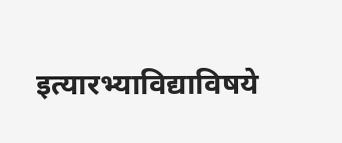इत्यारभ्याविद्याविषये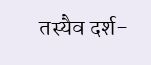तस्यैव दर्श-